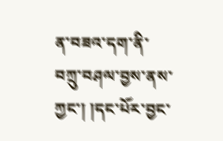ན་བཟའ་དག་ནི་བཀྲུ་བཤལ་བྱས་ནས་ཀྱང་། །དང་པོར་བྱང་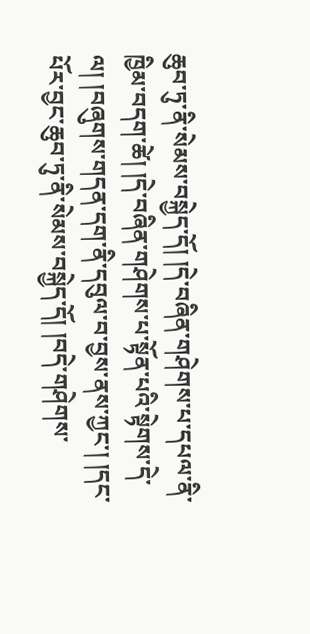ཆུབ་ཏུ་ནི་སེམས་བསྐྱེད་དོ། །དེ་བཞིན་གཤེགས་པ་དཔལ་ནི་ཁྱིམ་བདག་ཚེ། །དེ་བཞིན་གཤེགས་པ་སྟོན་པའི་སྟེགས་དེ་ལ། །བཞུགས་གདན་དག་ནི་དབུལ་བ་བྱས་ནས་ཀྱང་། །དང་པོར་བྱང་ཆུབ་ཏུ་ནི་སེམས་བསྐྱེད་དོ། །བདེ་གཤེགས་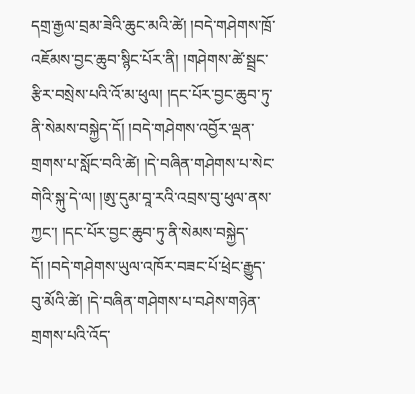དགྲ་རྒྱལ་བྲམ་ཟེའི་ཆུང་མའི་ཚེ། །བདེ་གཤེགས་ཁྲོ་འཇོམས་བྱང་ཆུབ་སྙིང་པོར་ནི། །གཤེགས་ཚེ་སྦྲང་རྩིར་བསྲེས་པའི་འོ་མ་ཕུལ། །དང་པོར་བྱང་ཆུབ་ཏུ་ནི་སེམས་བསྐྱེད་དོ། །བདེ་གཤེགས་འབྱོར་ལྡན་གྲགས་པ་སློང་བའི་ཚེ། །དེ་བཞིན་གཤེགས་པ་སེང་གེའི་སྐུ་དེ་ལ། །ཨུ་དུམ་བཱ་རའི་འབྲས་བུ་ཕུལ་ནས་ཀྱང་། །དང་པོར་བྱང་ཆུབ་ཏུ་ནི་སེམས་བསྐྱེད་དོ། །བདེ་གཤེགས་ཡུལ་འཁོར་བཟང་པོ་ཕྲེང་རྒྱུད་བུ་མོའི་ཚེ། །དེ་བཞིན་གཤེགས་པ་བཤེས་གཉེན་གྲགས་པའི་འོད་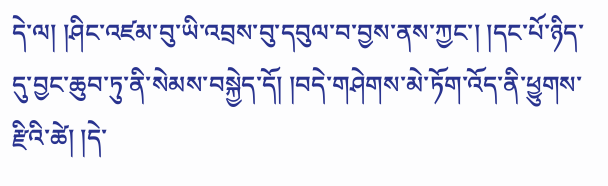དེ་ལ། །ཤིང་འཛམ་བུ་ཡི་འབྲས་བུ་དབུལ་བ་བྱས་ནས་ཀྱང་། །དང་པོ་ཉིད་དུ་བྱང་ཆུབ་ཏུ་ནི་སེམས་བསྐྱེད་དོ། །བདེ་གཤེགས་མེ་ཏོག་འོད་ནི་ཕྱུགས་རྫིའི་ཚེ། །དེ་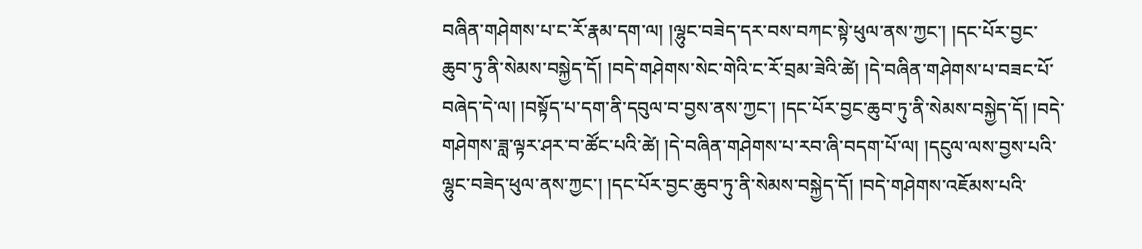བཞིན་གཤེགས་པ་ང་རོ་རྣམ་དག་ལ། །ལྷུང་བཟེད་དར་བས་བཀང་སྟེ་ཕུལ་ནས་ཀྱང་། །དང་པོར་བྱང་ཆུབ་ཏུ་ནི་སེམས་བསྐྱེད་དོ། །བདེ་གཤེགས་སེང་གེའི་ང་རོ་བྲམ་ཟེའི་ཚེ། །དེ་བཞིན་གཤེགས་པ་བཟང་པོ་བཞེད་དེ་ལ། །བསྟོད་པ་དག་ནི་དབུལ་བ་བྱས་ནས་ཀྱང་། །དང་པོར་བྱང་ཆུབ་ཏུ་ནི་སེམས་བསྐྱེད་དོ། །བདེ་གཤེགས་ཟླ་ལྟར་ཤར་བ་ཚོང་པའི་ཚེ། །དེ་བཞིན་གཤེགས་པ་རབ་ཞི་བདག་པོ་ལ། །དངུལ་ལས་བྱས་པའི་ལྷུང་བཟེད་ཕུལ་ནས་ཀྱང་། །དང་པོར་བྱང་ཆུབ་ཏུ་ནི་སེམས་བསྐྱེད་དོ། །བདེ་གཤེགས་འཇོམས་པའི་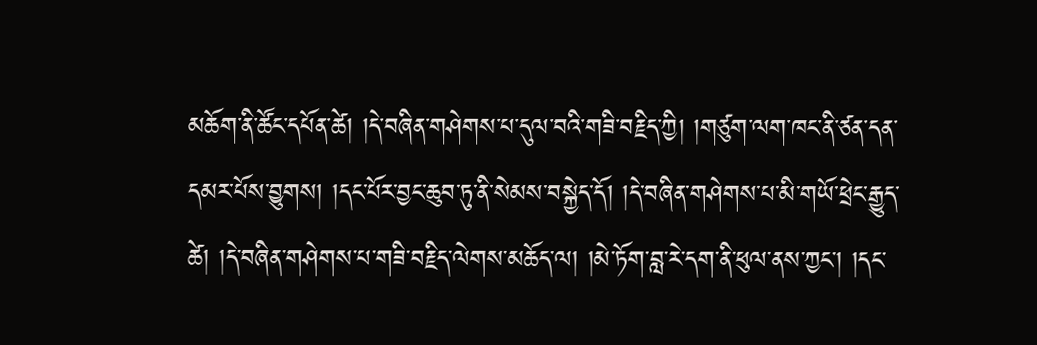མཆོག་ནི་ཚོང་དཔོན་ཚེ། །དེ་བཞིན་གཤེགས་པ་དུལ་བའི་གཟི་བརྗིད་ཀྱི། །གཙུག་ལག་ཁང་ནི་ཙན་དན་དམར་པོས་བྱུགས། །དང་པོར་བྱང་ཆུབ་ཏུ་ནི་སེམས་བསྐྱེད་དོ། །དེ་བཞིན་གཤེགས་པ་མི་གཡོ་ཕྲེང་རྒྱུད་ཚེ། །དེ་བཞིན་གཤེགས་པ་གཟི་བརྗིད་ལེགས་མཆོད་ལ། །མེ་ཏོག་བླ་རེ་དག་ནི་ཕུལ་ནས་ཀྱང་། །དང་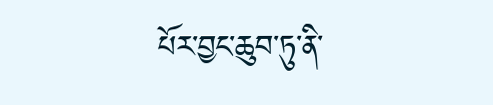པོར་བྱང་ཆུབ་ཏུ་ནི་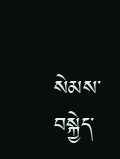སེམས་བསྐྱེད་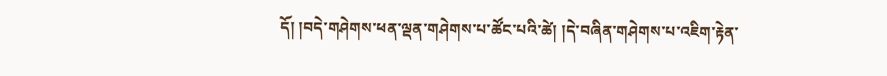དོ། །བདེ་གཤེགས་ཕན་ལྡན་གཤེགས་པ་ཚོང་པའི་ཚེ། །དེ་བཞིན་གཤེགས་པ་འཇིག་རྟེན་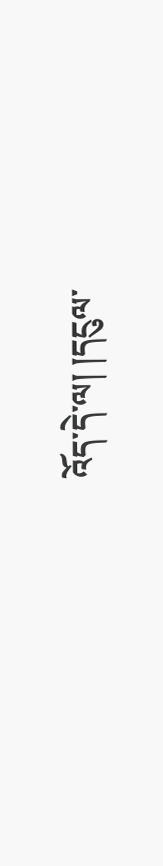འོད་དེ་ལ། །དངུལ་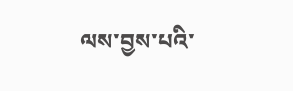ལས་བྱས་པའི་